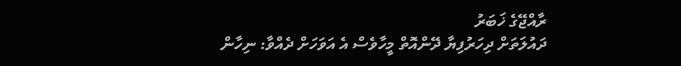ރާއްޖޭގެ ޚަބަރު
ދައުލަތަށް ދިހަރުފިޔާ ދޭންއޮތް މީހާވެސް އެ އަވަހަށް ދެއްވާ: ނިހާން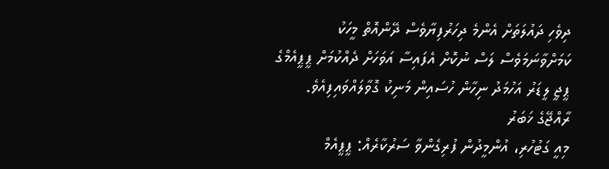ދިވެހި ދައުލަތަށް އެންމެ ދިހަރުފިޔާވެސް ދޭންއޮތް މީހަކު ކަމަށްވާނަމަވެސް ލަސް ނުކޮށް އެފައިސާ އަވަހަށް ދެއްކުމަށް ޕީޕީއެމްގެ ޕީޖީ ލީޑަރު އަހުމަދު ނިހާން ހުސައިން މަނިކު ގޮވާލައްވައިފިއެވެ.
ރާއްޖޭގެ ޚަބަރު
މިއީ ގަޓުހުރި، އުންމީދުން ފުރިގެންވާ ސަރުކާރެއް: ޕީޕީއެމް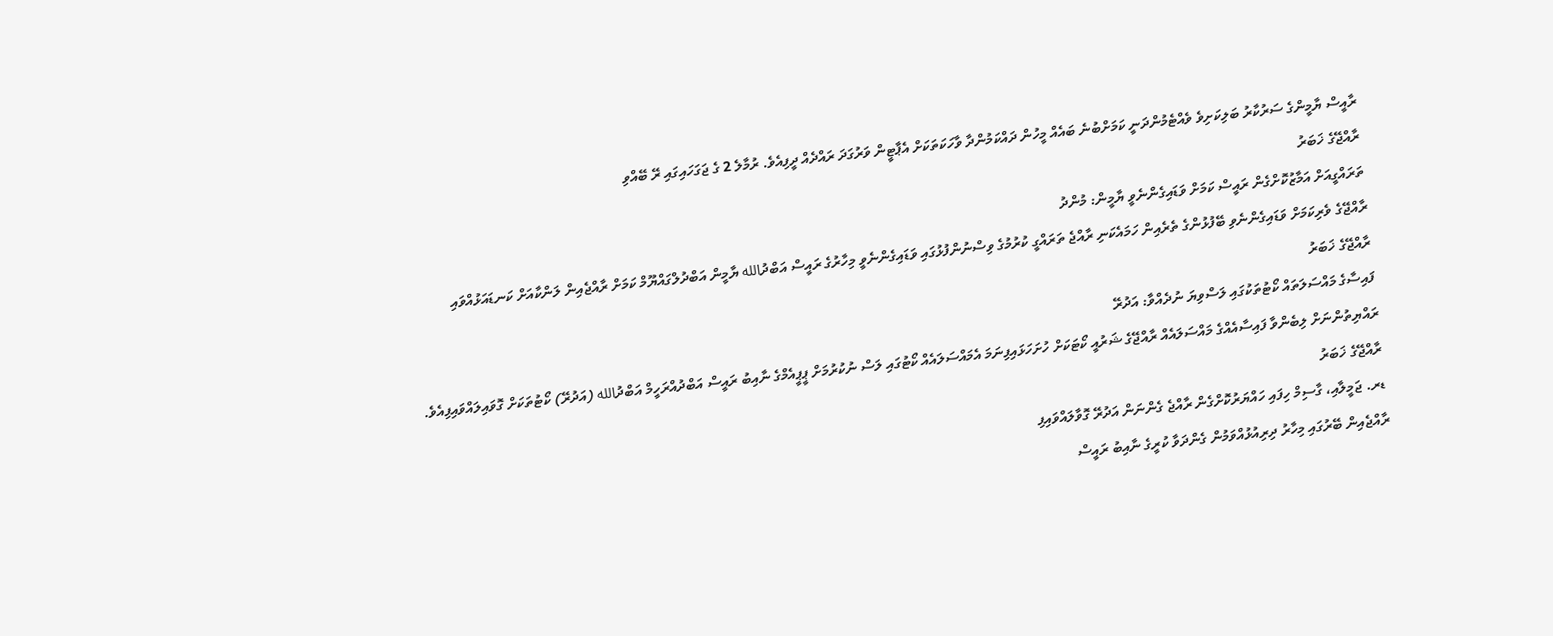ރާއީސް ޔާމީންގެ ސަރުކާރު ބަލިކަށިވެ ވެއްޓެމުންދަނީ ކަމަށްބުނެ ބައެއް މީހުން ދައްކަމުންދާ ވާހަކަތަކަށް އެޕާޓީން ވަރުގަދަ ރައްދެއް ދީފިއެވެ. ރުމާލެ 2 ގެ ޖަގަހައިގައި ރޭ ބޭއްވި
ރާއްޖޭގެ ޚަބަރު
ތަރައްގީއަށް އަމާޒުކޮށްގެން ރައީސް ކަމަށް ވަޑައިގެންނެވީ ޔާމީން: މުންދު
ރާއްޖޭގެ ވެރިކަމަށް ވަޑައިގެންނެވި ބޭފުޅުންގެ ތެރެއިން ހަމައެކަނި ރާއްޖެ ތަރައްގީ ކުރުމުގެ ވިސްނުންފުޅުގައި ވަޑައިގެންނެވީ މިހާރުގެ ރައީސް އަބްދުالله ޔާމީން އަބްދުލްގައްޔޫމް ކަމަށް ރާއްޖެއިން ލަންކާއަށް ކަނޑައަޅުއްވައި
ރާއްޖޭގެ ޚަބަރު
ފައިސާގެ މައްސަލަތައް ކޯޓުތަކުގައި ލަސްވިޔަ ނުދެއްވާ: އަދުރޭ
ރައްޔިތުންނަށް ލިބެންވާ ފައިސާއެއްގެ މައްސަލައެއް ރާއްޖޭގެ ޝަރުއީ ކޯޓަކަށް ހުށަހަޅައިފިނަމަ އެމައްސަލައެއް ކޯޓުގައި ލަސް ނުކުރުމަށް ޕީޕީއެމްގެ ނާއިބު ރައީސް އަބްދުއްރަހީމް އަބްދުالله (އަދުރޭ) ކޯޓުތަކަށް ގޮވައިލައްވައިފިއެވެ.
ރާއްޖޭގެ ޚަބަރު
ޑރ. ޖަމީލާއި، ގާސިމް ހިފައި ހައްޔަރުކޮށްގެން ރާއްޖެ ގެންނަން އަދުރޭ ގޮވާލައްވައިފި
ރާއްޖެއިން ބޭރުގައި މިހާރު ދިރިއުޅުއްވަމުން ގެންދަވާ ކުރީގެ ނާއިބު ރައީސް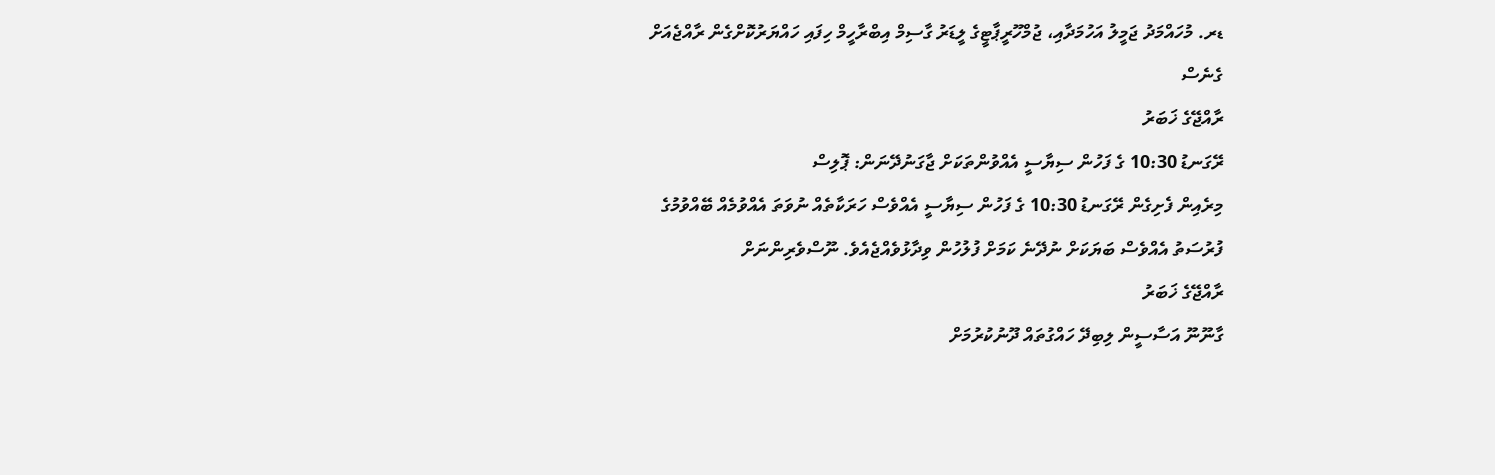ޑރ. މުހައްމަދު ޖަމީލު އަހުމަދާއި، ޖުމްހޫރީޕާޓީގެ ލީޑަރު ގާސިމް އިބްރާހީމް ހިފައި ހައްޔަރުކޮށްގެން ރާއްޖެއަށް ގެނެސް
ރާއްޖޭގެ ޚަބަރު
ރޭގަނޑު 10:30 ގެ ފަހުން ސިޔާސީ އެއްވުންތަކަށް ޖާގަނުދޭނަން: ޕޮލިސް
މިރެއިން ފެށިގެން ރޭގަނޑު 10:30 ގެ ފަހުން ސިޔާސީ އެއްވެސް ހަރަކާތެއް ނުވަތަ އެއްވުމެއް ބޭއްވުމުގެ ފުރުސަތު އެއްވެސް ބަޔަކަށް ނުދޭނެ ކަމަށް ފުލުހުން ވިދާޅުވެއްޖެއެވެ. ނޫސްވެރިންނަށް
ރާއްޖޭގެ ޚަބަރު
ގާނޫނޫ އަސާސީން ލިބިދޭ ހައްގުތައް ދޫނުކުރުމަށް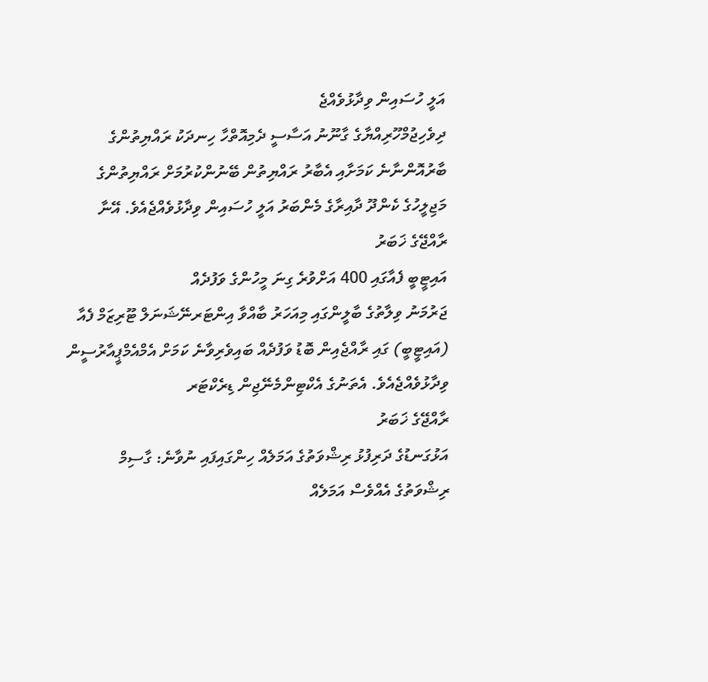އަލީ ހުސައިން ވިދާޅުވެއްޖެ
ދިވެހިޖުމްހޫރިއްޔާގެ ގާނޫނު އަސާސީ ދެމިއޮތްހާ ހިނދަކު ރައްޔިތުންގެ ބާރުއޮންނާނެ ކަމަށާއި އެބާރު ރައްޔިތުން ބޭނުންކުރުމަށް ރައްޔިތުންގެ މަޖިލީހުގެ ކެންދޫ ދާއިރާގެ މެންބަރު އަލީ ހުސައިން ވިދާޅުވެއްޖެއެވެ. އޭނާ
ރާއްޖޭގެ ޚަބަރު
އައިޓީބީ ފެއާގައި 400 އަށްވުރެ ގިނަ މީހުންގެ ވަފުދެއް
ޖަރުމަނު ވިލާތުގެ ބާލީންގައި މިއަހަރު ބާއްވާ އިންޓަރނޭޝަނަލް ޓޫރިޒަމް ފެއާ (އައިޓީބީ) ގައި ރާއްޖެއިން ބޮޑު ވަފުދެއް ބައިވެރިވާނެ ކަމަށް އެމްއެމްޕީއާރުސީން ވިދާޅުވެއްޖެއެވެ. އެތަނުގެ އެކްޓިންމެނޭޖިން ޑިރެކްޓަރ
ރާއްޖޭގެ ޚަބަރު
އަޅުގަނޑުގެ ދަރިފުޅު ރިޝްވަތުގެ އަމަލެއް ހިންގައިފައި ނުވާނެ: ގާސިމް
ރިޝްވަތުގެ އެއްވެސް އަމަލެއް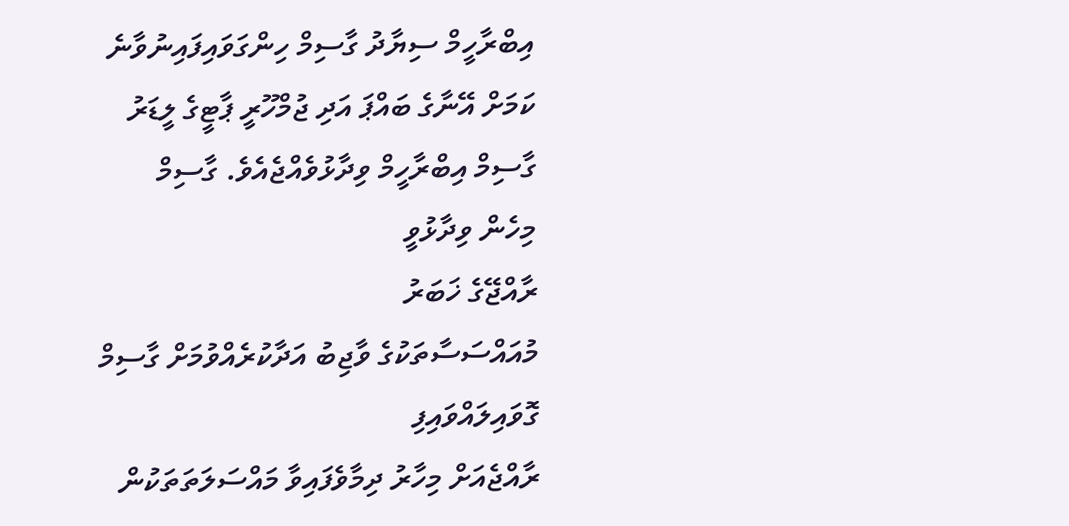އިބްރާހީމް ސިޔާދު ގާސިމް ހިންގަވައިފައިނުވާނެ ކަމަށް އޭނާގެ ބައްޕަ އަދި ޖުމްހޫރީ ޕާޓީގެ ލީޑަރު ގާސިމް އިބްރާހީމް ވިދާޅުވެއްޖެއެވެ. ގާސިމް މިހެން ވިދާޅުވީ
ރާއްޖޭގެ ޚަބަރު
މުއައްސަސާތަކުގެ ވާޖިބު އަދާކުރެއްވުމަށް ގާސިމް ގޮވައިލައްވައިފި
ރާއްޖެއަށް މިހާރު ދިމާވެފައިވާ މައްސަލަތަތަކުން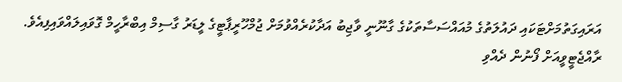އަރައިގަތުމަށްޓަކައި ދައުލަތުގެ މުއައްސަސާތަކުގެ ގާނޫނީ ވާޖިބު އަދާކުރެއްވުމަށް ޖުމްހޫރީޕާޓީގެ ލީޑަރު ގާސިމް އިބްރާހީމް ގޮވައިލައްވައިފިއެވެ. ރާއްޖެޓީވީއަށް ފޯނުން ދެއްވި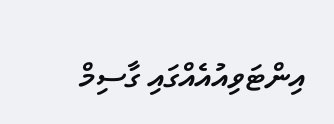އިންޓަވިއުއެއްގައި ގާސިމް